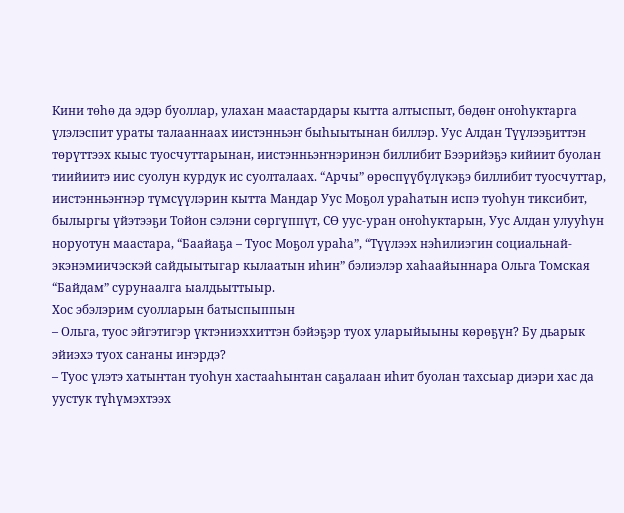Кини төһө да эдэр буоллар, улахан маастардары кытта алтыспыт, бөдөҥ оҥоһуктарга үлэлэспит ураты талааннаах иистэнньэҥ быһыытынан биллэр. Уус Алдан Түүлээҕиттэн төрүттээх кыыс туосчуттарынан, иистэнньэҥнэринэн биллибит Бээрийэҕэ кийиит буолан тиийиитэ иис суолун курдук ис суолталаах. “Арчы” өрөспүүбүлүкэҕэ биллибит туосчуттар, иистэнньэҥнэр түмсүүлэрин кытта Мандар Уус Моҕол ураһатын испэ туоһун тиксибит, былыргы үйэтээҕи Тойон сэлэни сөргүппүт, СӨ уус-уран оҥоһуктарын, Уус Алдан улууһун норуотун маастара, “Баайаҕа – Туос Моҕол ураһа”, “Түүлээх нэһилиэгин социальнай-экэнэмиичэскэй сайдыытыгар кылаатын иһин” бэлиэлэр хаһаайыннара Ольга Томская “Байдам” сурунаалга ыалдьыттыыр.
Хос эбэлэрим суолларын батыспыппын
– Ольга, туос эйгэтигэр үктэниэххиттэн бэйэҕэр туох уларыйыыны көрөҕүн? Бу дьарык эйиэхэ туох саҥаны иҥэрдэ?
– Туос үлэтэ хатыҥтан туоһун хастааһынтан саҕалаан иһит буолан тахсыар диэри хас да уустук түһүмэхтээх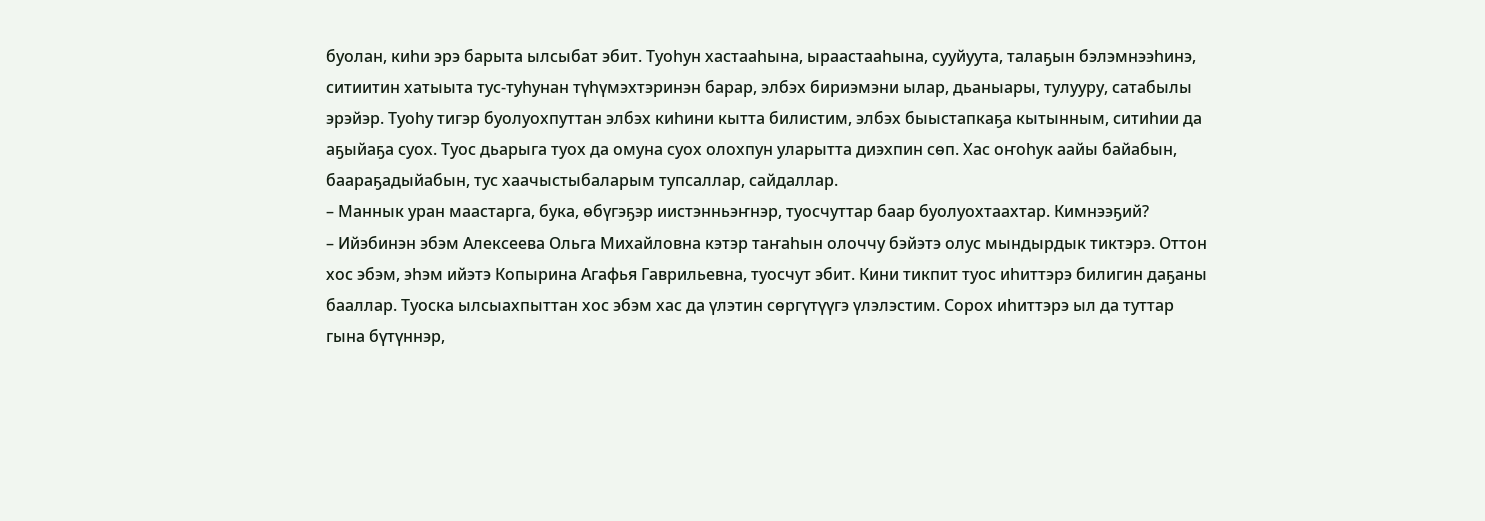буолан, киһи эрэ барыта ылсыбат эбит. Туоһун хастааһына, ыраастааһына, сууйуута, талаҕын бэлэмнээһинэ, ситиитин хатыыта тус-туһунан түһүмэхтэринэн барар, элбэх бириэмэни ылар, дьаныары, тулууру, сатабылы эрэйэр. Туоһу тигэр буолуохпуттан элбэх киһини кытта билистим, элбэх быыстапкаҕа кытынным, ситиһии да аҕыйаҕа суох. Туос дьарыга туох да омуна суох олохпун уларытта диэхпин сөп. Хас оҥоһук аайы байабын, баараҕадыйабын, тус хаачыстыбаларым тупсаллар, сайдаллар.
– Маннык уран маастарга, бука, өбүгэҕэр иистэнньэҥнэр, туосчуттар баар буолуохтаахтар. Кимнээҕий?
– Ийэбинэн эбэм Алексеева Ольга Михайловна кэтэр таҥаһын олоччу бэйэтэ олус мындырдык тиктэрэ. Оттон хос эбэм, эһэм ийэтэ Копырина Агафья Гаврильевна, туосчут эбит. Кини тикпит туос иһиттэрэ билигин даҕаны бааллар. Туоска ылсыахпыттан хос эбэм хас да үлэтин сөргүтүүгэ үлэлэстим. Сорох иһиттэрэ ыл да туттар гына бүтүннэр,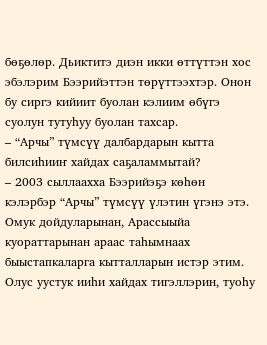бөҕөлөр. Дьиктитэ диэн икки өттүттэн хос эбэлэрим Бээрийэттэн төрүттээхтэр. Онон бу сиргэ кийиит буолан кэлиим өбүгэ суолун тутуһуу буолан тахсар.
– “Арчы” түмсүү далбардарын кытта билсиһииҥ хайдах саҕаламмытай?
– 2003 сыллаахха Бээрийэҕэ көһөн кэлэрбэр “Арчы” түмсүү үлэтин үгэнэ этэ. Омук дойдуларынан, Арассыыйа куораттарынан араас таһымнаах быыстапкаларга кытталларын истэр этим. Олус уустук ииһи хайдах тигэллэрин, туоһу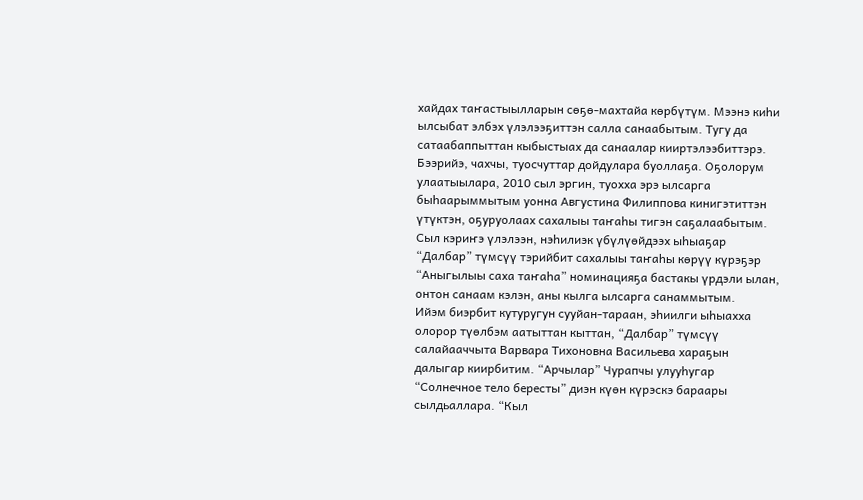хайдах таҥастыылларын сөҕө-махтайа көрбүтүм. Мээнэ киһи ылсыбат элбэх үлэлээҕиттэн салла санаабытым. Тугу да сатаабаппыттан кыбыстыах да санаалар кииртэлээбиттэрэ. Бээрийэ, чахчы, туосчуттар дойдулара буоллаҕа. Оҕолорум улаатыылара, 2010 сыл эргин, туохха эрэ ылсарга быһаарыммытым уонна Августина Филиппова кинигэтиттэн үтүктэн, оҕуруолаах сахалыы таҥаһы тигэн саҕалаабытым. Сыл кэриҥэ үлэлээн, нэһилиэк үбүлүөйдээх ыһыаҕар “Далбар” түмсүү тэрийбит сахалыы таҥаһы көрүү күрэҕэр “Аныгылыы саха таҥаһа” номинацияҕа бастакы үрдэли ылан, онтон санаам кэлэн, аны кылга ылсарга санаммытым.
Ийэм биэрбит кутуругун сууйан-тараан, эһиилги ыһыахха олорор түөлбэм аатыттан кыттан, “Далбар” түмсүү салайааччыта Варвара Тихоновна Васильева хараҕын далыгар киирбитим. “Арчылар” Чурапчы улууһугар “Солнечное тело бересты” диэн күөн күрэскэ бараары сылдьаллара. “Кыл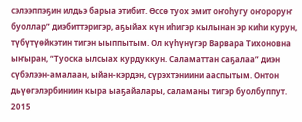сэлээппэҕин илдьэ барыа этибит. Өссө туох эмит оҥоһугу оҥороруҥ буоллар” диэбиттэригэр, аҕыйах күн иһигэр кылынан эр киһи курун, түбүтүөйкэтин тигэн ыыппытым. Ол күһүнүгэр Варвара Тихоновна ыҥыран, “Туоска ылсыах курдуккун. Саламаттан саҕалаа” диэн сүбэлээн-амалаан, ыйан-кэрдэн, сүрэхтэниини ааспытым. Онтон дьүөгэлэрбиниин кыра ыаҕайалары, саламаны тигэр буолбуппут. 2015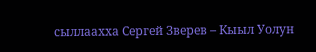сыллаахха Сергей Зверев – Кыыл Уолун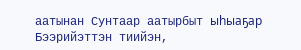аатынан Сунтаар аатырбыт ыһыаҕар Бээрийэттэн тиийэн,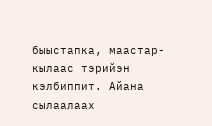быыстапка, маастар-кылаас тэрийэн кэлбиппит. Айана сылаалаах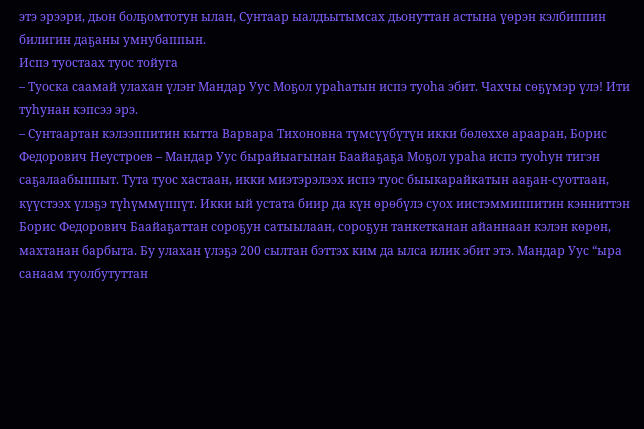этэ эрээри, дьон болҕомтотун ылан, Сунтаар ыалдьытымсах дьонуттан астына үөрэн кэлбиппин билигин даҕаны умнубаппын.
Испэ туостаах туос тойуга
– Туоска саамай улахан үлэҥ Мандар Уус Моҕол ураһатын испэ туоһа эбит. Чахчы сөҕүмэр үлэ! Ити туһунан кэпсээ эрэ.
– Сунтаартан кэлээппитин кытта Варвара Тихоновна түмсүүбүтүн икки бөлөххө арааран, Борис Федорович Неустроев – Мандар Уус бырайыагынан Баайаҕаҕа Моҕол ураһа испэ туоһун тигэн саҕалаабыппыт. Тута туос хастаан, икки миэтэрэлээх испэ туос быыкарайкатын ааҕан-суоттаан, күүстээх үлэҕэ түһүммүппүт. Икки ый устата биир да күн өрөбүлэ суох иистэммиппитин кэнниттэн Борис Федорович Баайаҕаттан сороҕун сатыылаан, сороҕун танкетканан айаннаан кэлэн көрөн, махтанан барбыта. Бу улахан үлэҕэ 200 сылтан бэттэх ким да ылса илик эбит этэ. Мандар Уус “ыра санаам туолбутуттан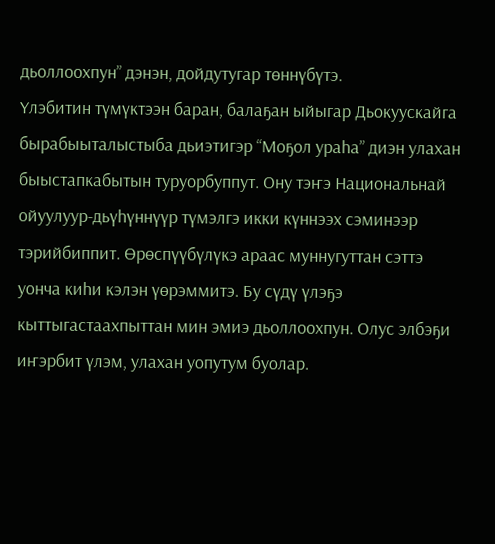дьоллоохпун” дэнэн, дойдутугар төннүбүтэ.
Үлэбитин түмүктээн баран, балаҕан ыйыгар Дьокуускайга бырабыыталыстыба дьиэтигэр “Моҕол ураһа” диэн улахан быыстапкабытын туруорбуппут. Ону тэҥэ Национальнай ойуулуур-дьүһүннүүр түмэлгэ икки күннээх сэминээр тэрийбиппит. Өрөспүүбүлүкэ араас муннугуттан сэттэ уонча киһи кэлэн үөрэммитэ. Бу сүдү үлэҕэ кыттыгастаахпыттан мин эмиэ дьоллоохпун. Олус элбэҕи иҥэрбит үлэм, улахан уопутум буолар.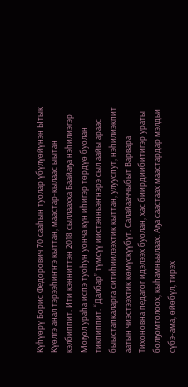Күһүөрү Борис Федорович 70 сааһын туолар үбүлүөйүнэн Ытык Күөлгэ анал тэрээһиҥҥэ кыттан, маастар-кылаас ыытан кэлбиппит. Ити кэнниттэн 2018 сыллаахха Баайаҕа нэһилиэгэр Моҕол ураһа испэ туоһун уонча күн иһигэр төрдүө буолан тикпиппит. “Далбар” түмсүү иистэнньэҥнэрэ сыл аайы араас быыстапкаларга ситиһиилээхтик кыттан, улууспут, нэһилиэкпит аатын чиэстээхтик көмүскүүбүт. Салайааччыбыт Варвара Тихоновна педагог идэлээх буолан, хас биирдиибитигэр ураты болҕомтолоох, кыһамньылаах. Аҕа саастаах маастардар мэлдьи сүбэ-ама, өйөбүл, тирэх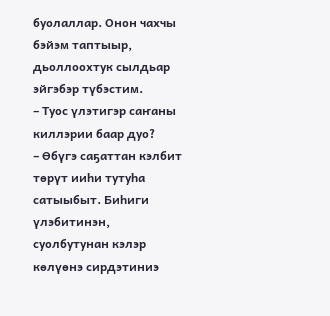буолаллар. Онон чахчы бэйэм таптыыр, дьоллоохтук сылдьар эйгэбэр түбэстим.
– Туос үлэтигэр саҥаны киллэрии баар дуо?
– Өбүгэ саҕаттан кэлбит төрүт ииһи тутуһа сатыыбыт. Биһиги үлэбитинэн, суолбутунан кэлэр көлүөнэ сирдэтиниэ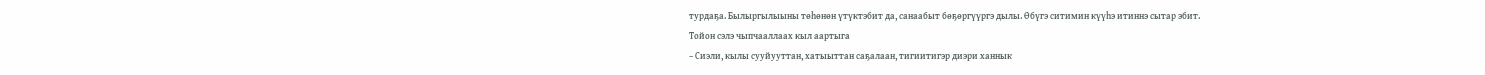турдаҕа. Былыргылыыны төһөнөн үтүктэбит да, санаабыт бөҕөргүүргэ дылы. Өбүгэ ситимин күүһэ итиннэ сытар эбит.
Тойон сэлэ чыпчааллаах кыл аартыга
– Сиэли, кылы сууйууттан, хатыыттан саҕалаан, тигиитигэр диэри ханнык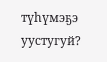түһүмэҕэ уустугуй?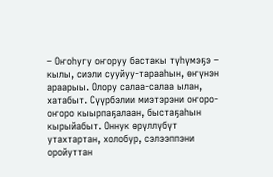– Оҥоһугу оҥоруу бастакы түһүмэҕэ – кылы, сиэли сууйуу-тарааһын, өҥүнэн араарыы. Олору салаа-салаа ылан, хатабыт. Сүүрбэлии миэтэрэни оҥоро-оҥоро кыырпаҕалаан, быстаҕаһын кырыйабыт. Оннук өрүллүбүт утахтартан, холобур, сэлээппэни оройуттан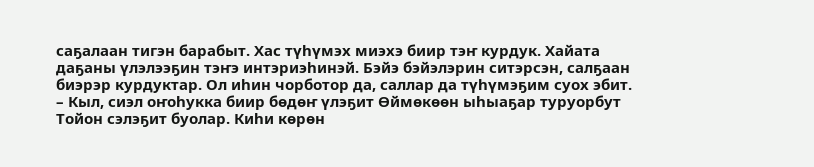саҕалаан тигэн барабыт. Хас түһүмэх миэхэ биир тэҥ курдук. Хайата даҕаны үлэлээҕин тэҥэ интэриэһинэй. Бэйэ бэйэлэрин ситэрсэн, салҕаан биэрэр курдуктар. Ол иһин чорботор да, саллар да түһүмэҕим суох эбит.
– Кыл, сиэл оҥоһукка биир бөдөҥ үлэҕит Өймөкөөн ыһыаҕар туруорбут Тойон сэлэҕит буолар. Киһи көрөн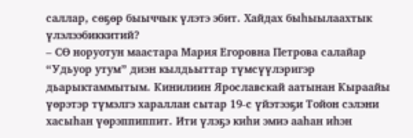саллар, сөҕөр быыччык үлэтэ эбит. Хайдах быһыылаахтык үлэлээбиккитий?
– СӨ норуотун маастара Мария Егоровна Петрова салайар “Удьуор утум” диэн кылдьыттар түмсүүлэригэр дьарыктаммытым. Кинилиин Ярославскай аатынан Кыраайы үөрэтэр түмэлгэ хараллан сытар 19-с үйэтээҕи Тойон сэлэни хасыһан үөрэппиппит. Ити үлэҕэ киһи эмиэ ааһан иһэн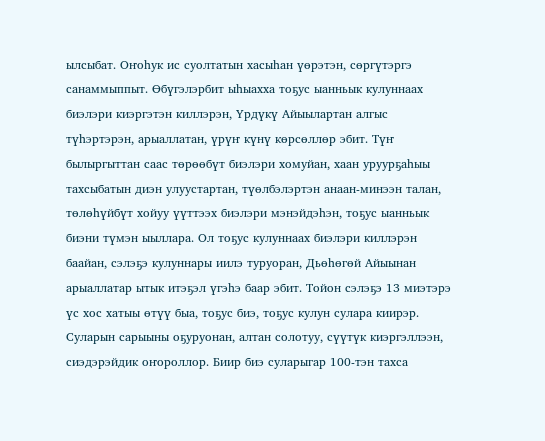ылсыбат. Оҥоһук ис суолтатын хасыһан үөрэтэн, сөргүтэргэ санаммыппыт. Өбүгэлэрбит ыһыахха тоҕус ыанньык кулуннаах биэлэри киэргэтэн киллэрэн, Үрдүкү Айыылартан алгыс түһэртэрэн, арыаллатан, үрүҥ күнү көрсөллөр эбит. Түҥ былыргыттан саас төрөөбүт биэлэри хомуйан, хаан уруурҕаһыы тахсыбатын диэн улуустартан, түөлбэлэртэн анаан-минээн талан, төлөһүйбүт хойуу үүттээх биэлэри мэнэйдэһэн, тоҕус ыанньык биэни түмэн ыыллара. Ол тоҕус кулуннаах биэлэри киллэрэн баайан, сэлэҕэ кулуннары иилэ туруоран, Дьөһөгөй Айыынан арыаллатар ытык итэҕэл үгэһэ баар эбит. Тойон сэлэҕэ 13 миэтэрэ үс хос хатыы өтүү быа, тоҕус биэ, тоҕус кулун сулара киирэр. Суларын сарыыны оҕуруонан, алтан солотуу, сүүтүк киэргэллээн, сиэдэрэйдик оҥороллор. Биир биэ суларыгар 100-тэн тахса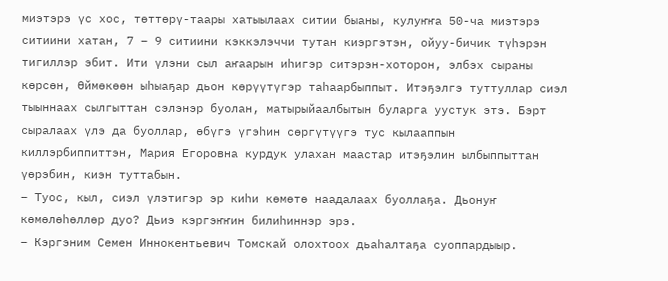миэтэрэ үс хос, төттөрү-таары хатыылаах ситии быаны, кулуҥҥа 50-ча миэтэрэ ситиини хатан, 7 – 9 ситиини кэккэлэччи тутан киэргэтэн, ойуу-бичик түһэрэн тигиллэр эбит. Ити үлэни сыл аҥаарын иһигэр ситэрэн-хоторон, элбэх сыраны көрсөн, Өймөкөөн ыһыаҕар дьон көрүүтүгэр таһаарбыппыт. Итэҕэлгэ туттуллар сиэл тыыннаах сылгыттан сэлэнэр буолан, матырыйаалбытын буларга уустук этэ. Бэрт сыралаах үлэ да буоллар, өбүгэ үгэһин сөргүтүүгэ тус кылааппын киллэрбиппиттэн, Мария Егоровна курдук улахан маастар итэҕэлин ылбыппыттан үөрэбин, киэн туттабын.
– Туос, кыл, сиэл үлэтигэр эр киһи көмөтө наадалаах буоллаҕа. Дьонуҥ көмөлөһөллөр дуо? Дьиэ кэргэҥҥин билиһиннэр эрэ.
– Кэргэним Семен Иннокентьевич Томскай олохтоох дьаһалтаҕа суоппардыыр.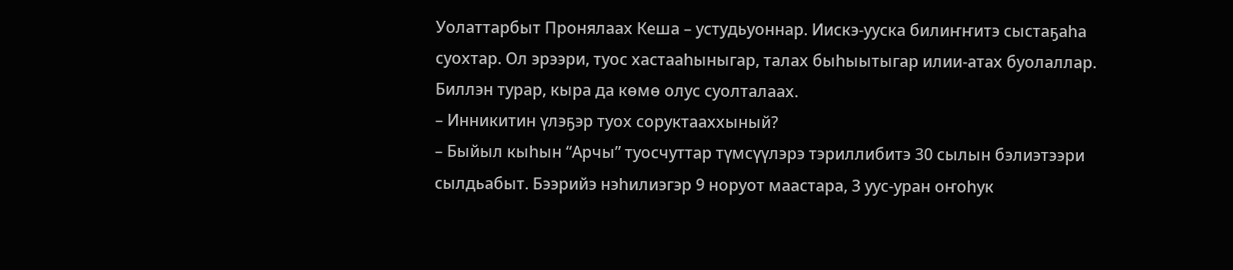Уолаттарбыт Пронялаах Кеша – устудьуоннар. Иискэ-ууска билиҥҥитэ сыстаҕаһа суохтар. Ол эрээри, туос хастааһыныгар, талах быһыытыгар илии-атах буолаллар. Биллэн турар, кыра да көмө олус суолталаах.
– Инникитин үлэҕэр туох соруктааххыный?
– Быйыл кыһын “Арчы” туосчуттар түмсүүлэрэ тэриллибитэ 30 сылын бэлиэтээри сылдьабыт. Бээрийэ нэһилиэгэр 9 норуот маастара, 3 уус-уран оҥоһук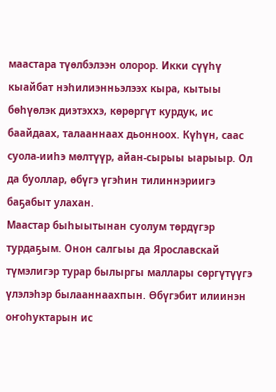маастара түөлбэлээн олорор. Икки сүүһү кыайбат нэһилиэнньэлээх кыра, кытыы бөһүөлэк диэтэххэ, көрөргүт курдук, ис баайдаах, талааннаах дьонноох. Күһүн, саас суола-ииһэ мөлтүүр, айан-сырыы ыарыыр. Ол да буоллар, өбүгэ үгэһин тилиннэриигэ баҕабыт улахан.
Маастар быһыытынан суолум төрдүгэр турдаҕым. Онон салгыы да Ярославскай түмэлигэр турар былыргы маллары сөргүтүүгэ үлэлэһэр былааннаахпын. Өбүгэбит илиинэн оҥоһуктарын ис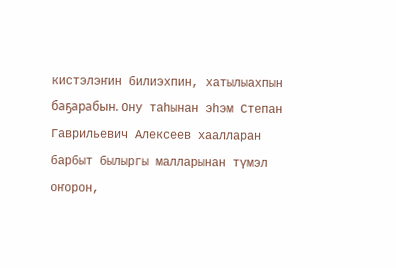кистэлэҥин билиэхпин, хатылыахпын баҕарабын. Ону таһынан эһэм Степан Гаврильевич Алексеев хаалларан барбыт былыргы малларынан түмэл оҥорон,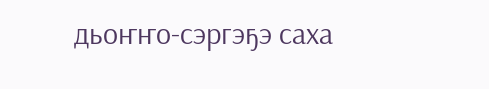дьоҥҥо-сэргэҕэ саха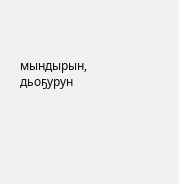мындырын, дьоҕурун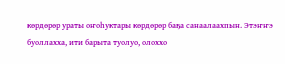көрдөрөр ураты оҥоһуктары көрдөрөр баҕа санаалаахпын. Этэҥҥэ буоллахха, ити барыта туолуо, олоххо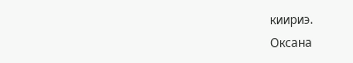киириэ.
Оксана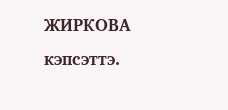ЖИРКОВА кэпсэттэ.